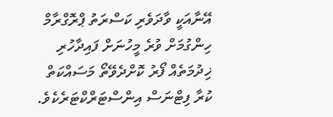އޭނާއަކީ ވާދަވެރި ކަސްރަތު ޕްރޮގްރާމް ހިންގުމަށް ވުރެ މީހުނަށް ފައިދާހުރި ޚިދުމަތެއް ފޯރު ކޮށްދެވޭތޯ މަސައްކަތް ކުރާ ފިޓްނަސް އިންސްޓަރްކްޓަރެކެވެ.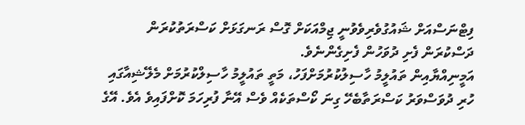ފިޓްނަސްއަށް ޝައުގުވެރިވެވުނީ ޖިމްއަކަށް ގޮސް ރަނގަޅަށް ކަސްރަތުކުރަން ދަސްކުރަން ފެށި ދުވަހުން ފެށިގެންނެވެ.
އަމީނިއްޔާއިން ތައުލީމު ހާސިލުކުރުމަށްފަހު، މަތީ ތައުލީމު ހާސިލްކުރުމަށް މެލޭޝިއާގައި ހުރި ދުވަސްވަރު ކަސްރަތާބެހޭ ގިނަ ކޯސްތަކެއް ވެސް އޭނާ ފުރިހަމަ ކޮށްފައިވެ އެވެ. އޭގެ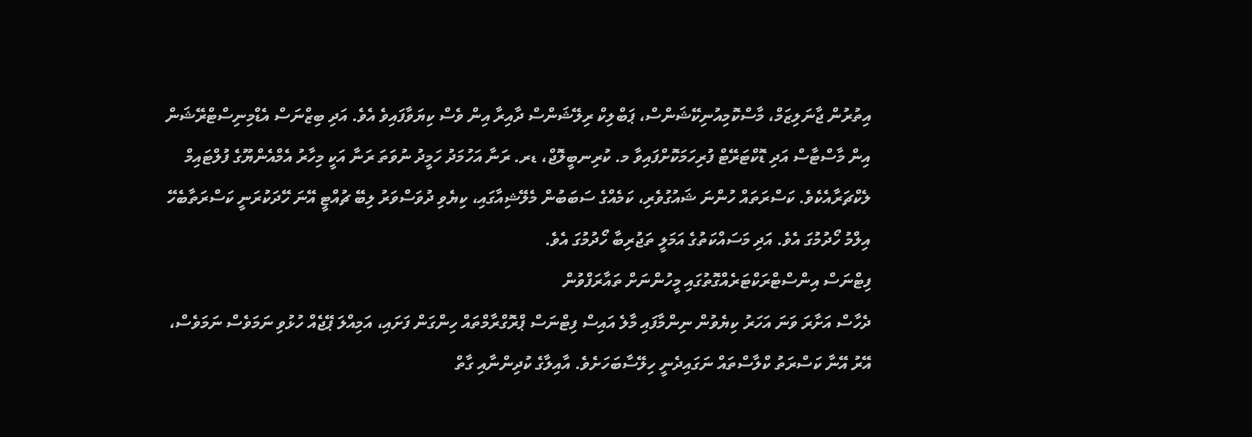އިތުރުން ޖާނަލިޒަމް، މާސްކޮމިއުނިކޭޝަންސް، ޕަބްލިކް ރިލޭޝަންސް ދާއިރާ އިން ވެސް ކިޔަވާފައިވެ އެވެ. އަދި ބިޒްނަސް އެޑްމިނިސްޓްރޭޝަން އިން މާސްޓާސް އަދި ޑޮކްޓަރޭޓް ފުރިހަމަކޮށްފައިވާ މ. ކުރިނބީލޮޖް، ޑރ. ރަނާ އަހުމަދު ހަމީދު ނުވަތަ ރަނާ އަކީ މިހާރު އެމްއެންޔޫގެ ފުލްޓައިމް ލެކްޗަރާއެކެވެ. ކަސްރަތައް ހުންނަ ޝައުގުވެރި، ކަމެއްގެ ސަބަބުން މެލޭޝިއާގައި، ކިޔެވި ދުވަސްވަރު ލިބޭ ޗުއްޓީ އޭނަ ހޭދަކުރަނީ ކަސްރަތާބެހޭ އިލްމު ހޯދުމުގަ އެވެ. އަދި މަސައްކަތުގެ އަމަލީ ތަޖުރިބާ ހޯދުމުގަ އެވެ.
ފިޓްނަސް އިންސްޓްރަކްޓަރެއްގޮތުގައި މީހުންނަށް ތައާރަފްވުން
ދެހާސް އަށާރަ ވަނަ އަހަރު ކިޔެވުން ނިންމާފައި މާލެ އައިސް ފިޓްނަސް ޕްރޮގްރާމްތައް ހިންގަން ފަށައި، އަމިއްލަ ޕޭޖެއް ހުޅުވި ނަމަވެސް ނަމަވެސް، އޭރު އޭނާ ކަސްރަތު ކްލާސްތައް ނަގައިދެނީ ހިލޭސާބަހަށެވެ. އާއިލާގެ ކުދިންނާއި ގާތް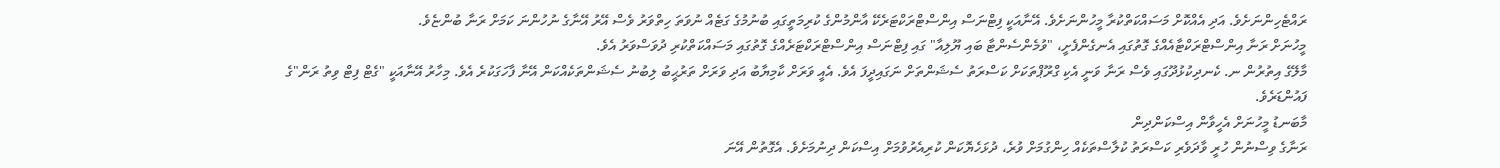ރައްޓެހިންނަށެވެ. އަދި އެއްކޮށް މަސައްކަތްކުރާ މީހުންނަށެވެ. އޭނާއަކީ ފިޓްނަސް އިންސްޓްރަކްޓަރެކޭ އާންމުންގެ ކުރިމަތީގައި ބުނުމުގެ ގަޓެއް ނުވަތަ ހިތްވަރު ވެސް އޭރު އޭނާގެ ނުހުންނަ ކަމަށް ރަނާ ބުންޏެވެ.
މީހުނަށް ރަނާ އިންސްޓްރަކްޓާއެއްގެ ގޮތުގައި އެނގެންފެށީ، "ވުމެންސެންޓާ ބައި ޔޫލިއާ" ގައި ފިޓްނަސް އިންސްޓްރަކްޓަރެއްގެ ގޮތުގައި މަސައްކަތްކުރި ދުވަސްވަރު އެވެ.
މާލޭގެ އިތުރުން ނ. ކެނދިކުޅުދޫގައި ވެސް ރަނާ ވަނީ އެކި ގްރޫޕްތަކަށް ކަސްރަތު ސެޝަންތަށް ނަގައިދީފަ އެވެ. އެއީ ވަރަށް ކާމިޔާބު އަދި ވަރަށް ތަރުޙީބު ލިބުނު ސެޝަންތަކެއްކަން އޭނާ ފާހަގަކުރެ އެވެ. މިހާރު އޭނާއަކީ "ގެޓް ފިޓް ވިތު ރަން"ގެ ފައުންޑަރެވެ.
މާބަނޑު މީހުނަށް އެހީވާން އިސްކަންދިން
ރަނާގެ ވިސްނުން ހުރީ ވާދަވެރި ކަސްރަތު ކުލާސްތަކެއް ހިންގުމަށް ވުރެ، ދުޅަހެޔޮކަން ކުރިއެރުވުމަށް އިސްކަން ދިނުމަށެވެ. އެގޮތުން އޭނަ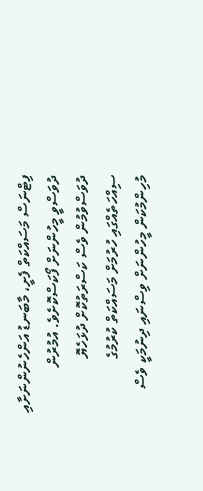ފިޓްނަސް މަސައްކަތް ފެށީ، މާބަނޑު އަންހެނުންނަށާއި ދުވަސްވީ މީހުންނަށް ފޯކަސްކޮށެވެ. އުމުރުން ދުވަސްވުމުން ވެސް ކަސްރަތުކޮށް ދުޅަހެޔޮ ސިއްހަތެއްގައި ހުރުމަށް މަސައްކަތް ކުރުމުގެ މުހިންމުކަން މީހުންނަށް ވިސްނައި ދިނުމަކީ ވެސް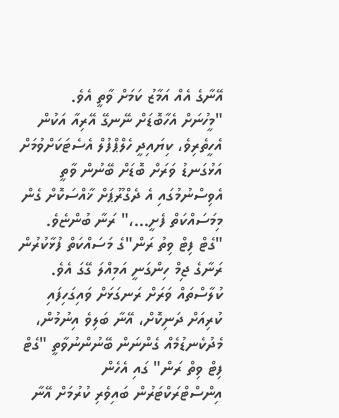އޭނާގެ އެއް އަމާޒު ކަމަށް ވާތީ އެވެ.
"މީހުނަށް އެހާބޮޑަށް ނޭނގޭ އޭރިއާ އަކުން އެހީތެރިވެ، ކިޔައިދީ ހެލްޕްފުލް އެސެޓަކަށްވުމަށް އަޅުގަނޑު ވަރަށް ބޮޑަށް ބޭނުން ވާތީ އެވިސްނުމުގައި އެ ދެގްރޫޕަށް ޚާއްސަކޮށް ގެން މިމަސައްކަތް ފެށީ...،" ރަނާ ބުންޏެވެ.
"ގެޓް ފިޓް ވިތު ރަން"ގެ މަސައްކަތް ފުޅާކުރުން
ރަނާގެ ޖިމް ހިންގަނީ އަމިއްލަ ގޭގަ އެވެ. ކުލާސްތައް ވަރަށް ރަނގަޅަށް ވައިގަހިފައި ކުރިއަށް ދަނިކޮށް، އޭނާ ބަލިވެ އިނުމުން، މެދުކެނޑުމެއް ގެންނަން ބޭނުންނުވާތީ "ގެޓް ފިޓް ވިތް ރަން" ގައި އެހެން އިންސްޓްރަކްޓަރުން ބައިވެރި ކުރުމަށް އޭނާ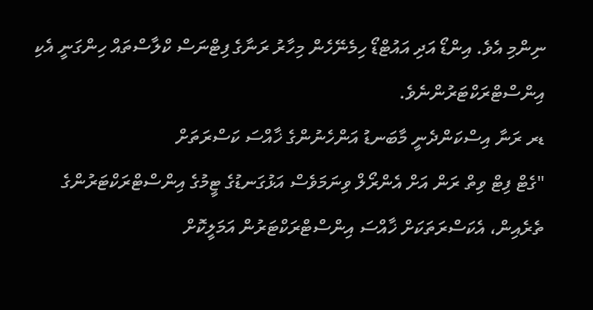ނިންމި އެވެ. އިންޑޯ އަދި އައުޓްޑޯ ހިމެނޭހެން މިހާރު ރަނާގެ ފިޓްނަސް ކްލާސްތައް ހިންގަނީ އެކި އިންސްޓްރަކްޓަރުންނެވެ.
ޑރ ރަނާ އިސްކަންދެނީ މާބަނޑު އަންހެނުންގެ ޚާއްސަ ކަސްރަތަށް
"ގެޓް ފިޓް ވިތް ރަން އަށް އެންރޯލް ވިނަމަވެސް އަޅުގަނޑުގެ ޓީމުގެ އިންސްޓްރަކްޓަރުންގެ ތެރެއިން، އެކަސްރަތަކަށް ޚާއްސަ އިންސްޓްރަކްޓަރުން އަމަލީކޮށް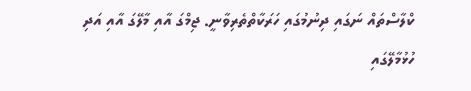ކްލާސްތައް ނަގައި ދިނުމުގައި ހަރަކާތްތެރިވާނީ. ޖިމްގަ އާއި މާލޭގަ އާއި އަދި ހުޅުމާލޭގައި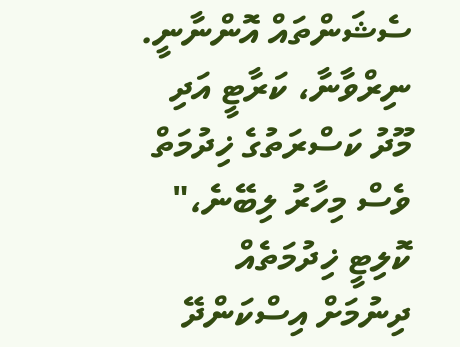ސެޝަންތައް އޮންނާނީ. ނިރްވާނާ، ކަރާޓީ އަދި މޫދު ކަސްރަތުގެ ޚިދުމަތް ވެސް މިހާރު ލިބޭނެ،" ކޮލިޓީ ޚިދުމަތެއް ދިނުމަށް އިސްކަންދޭ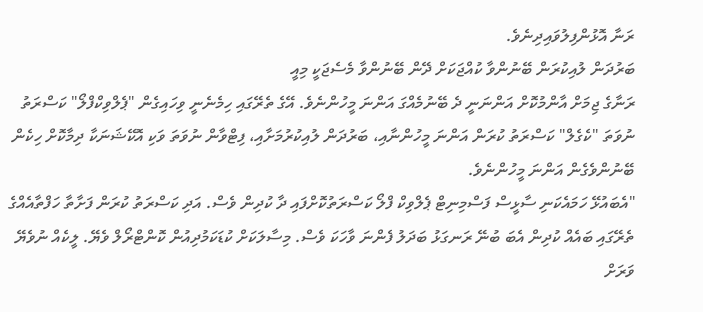ރަނާ އޮޅުންފިލުވައިދިނެވެ.
ބަރުދަން ލުއިކުރަން ބޭނުންވާ ކުއްޖަކަށް ދޭން ބޭނުންވާ މެސެޖަކީ މިއީ
ރަނާގެ ޖިމަށް އާންމުކޮށް އަންނަނީ ދެ ބޭނުމެއްގަ އަންނަ މީހުންނެވެ. އޭގެ ތެރޭގައި ހިމެނެނީ ވިހައިގެން "ޕެލްވިކްފްލޯ" ކަސްރަތު ނުވަތަ "ކެގެލް" ކަސްރަތު ކުރަން އަންނަ މީހުންނާއި، ބަރުދަން ލުއިކުރުމަށާއި، ފިޓްވާން ނުވަތަ ވަކި އޮކޭޝަނަކާ ދިމާކޮށް ހިކެން ބޭނުންވެގެން އަންނަ މީހުންނެވެ.
"އެބައުޅޭ ހަމައެކަނި ސާޅީސް ފަސްމިނިޓް ޕެލްވިކް ފްލޯ ކަސްރަތުކޮށްފައި ދާ ކުދިން ވެސް. އަދި ކަސްރަތު ކުރަން ފަށާތާ ހަފްތާއެއްގެ ތެރޭގައި ބައެއް ކުދިން އެބަ ބުނޭ ރަނގަޅު ބަދަލު ފެންނަ ވާހަކަ ވެސް. މިސާލަކަށް ކުޑަކަމުދިއުން ކޮންޓްރޯލް ވެޔޭ. ލީކެއް ނުވެޔޭ ވަރަށް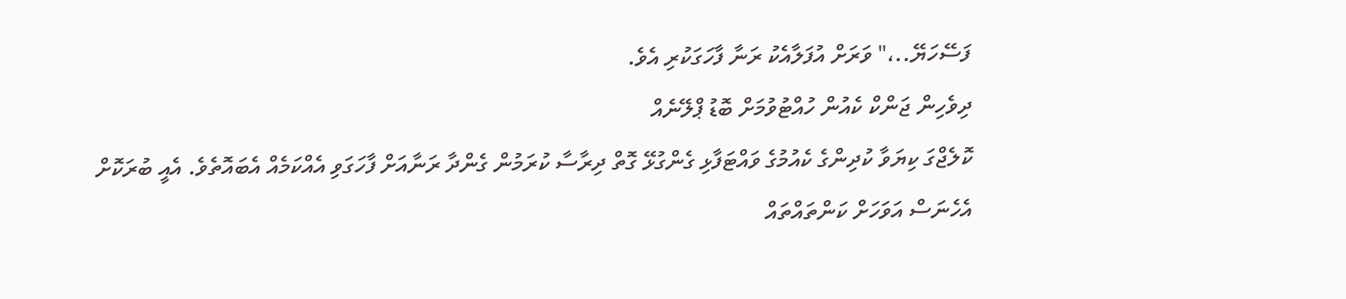ފަސޭހަޔޭ..،" ވަރަށް އުފަލާއެކު ރަނާ ފާހަގަކުރި އެވެ.
ދިވެހިން ޖަންކް ކެއުން ހުއްޓުވުމަށް ބޮޑު ޕްލޭނެއް
ކޮލެޖްގަ ކިޔަވާ ކުދިންގެ ކެއުމުގެ ވައްޓަފާޅި ގެންގުޅޭ ގޮތް ދިރާސާ ކުރަމުން ގެންދާ ރަނާއަށް ފާހަގަވި އެއްކަމެއް އެބައޮތެވެ. އެއީ ބުރަކޮށް އެހެނަސް އަވަހަށް ކަންތައްތައް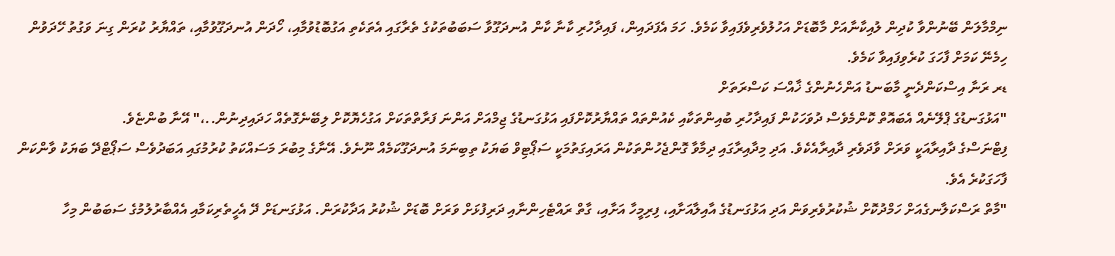ނިމްމާލަން ބޭނުންވާ ކުދިން ލުއިކާނާއަށް މާބޮޑަށް އަހުލުވެރިވެފައިވާ ކަމެވެ. ހަމަ އެފަދައިން، ފައިދާހުރި ކާނާ ކާން އުނދަގޫވާ ސަބަބުތަކުގެ ތެރާގައި އެތަކެތި އަގުބޮޑުވުމާއި، ހޯދަން އުނދަގޫވުމާއި، ތައްޔާރު ކުރަން ގިނަ ވަގުތު ހޭދަވުން ހިމެނޭ ކަމަށް ފާހަގަ ކުރެވިފައިވާ ކަމެވެ.
ޑރ ރަނާ އިސްކަންދެނީ މާބަނޑު އަންހެނުންގެ ޚާއްސަ ކަސްރަތަށް
"އަޅުގަނޑުގެ ޕްލޭނެއް އެބައޮތް ކޮންމެވެސް ދުވަހަކުން ފައިދާހުރި ބުއިންތަކާއި ކެއުންތައް ތައްޔާރުކޮށްފައި އަޅުގަނޑުގެ ޖިމްއަށް އަންނަ ފަރާތްތަކަށް އަގުހެޔޮކޮށް ލިބޭނެގޮތެއް ހަދައިދިނުން..،" އޭނާ ބުންޏެވެ.
ފިޓްނަސްގެ ދާއިރާއަކީ ވަރަށް ވާދަވެރި ދާއިރާއެކެވެ. އަދި މިދާއިރާގައި ދިމާވާ ގޮންޖެހުންތަކުން އަރައިގަތުމަކީ ސަޕޯޓިވް ބަޔަކު ތިބިނަމަ އުނދަގޫކަމެއް ނޫނެވެ. އޭނާގެ މިބުރަ މަސައްކަތު ކުރުމުގައި އަބަދުވެސް ސަޕޯޓްދޭ ބަޔަކު ވާންކަން ފާހަގަކުރެ އެވެ.
"މާތް ރަސްކަލާނގެއަށް ހަމްދުކޮށް ޝުކުރުވެރިވަން އަދި އަޅުގަނޑުގެ އާއިލާއަށާއި، ފިރިމީހާ އަށާއި، ގާތް ރައްޓެހިންނާއި ދަރިފުޅަށް ވަރަށް ބޮޑަށް ޝުކުރު އަދާކުރަން. އަޅުގަނޑަށް ދޭ އެހީތެރިކަމާއި އެއްބާރުލުމުގެ ސަބަބުން މިހާ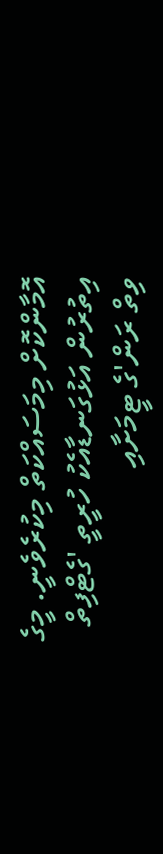އޮމާންކޮށް މިމަސައްކަތް މިކުރެވެނީ. މީގެ އިތުރުން އަޅުގަނޑާއެކު ހުރީތީ 'ގެޓްފިތް ވިތް ރަން'ގެ ޓީމަށާއި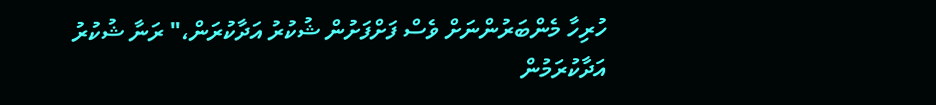ހުރިހާ މެންބަރުންނަށް ވެސް ފަށްފަށުން ޝުކުރު އަދާކުރަން،" ރަނާ ޝުކުރު އަދާކުރަމުން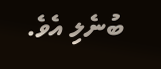ބުނެލި އެވެ.